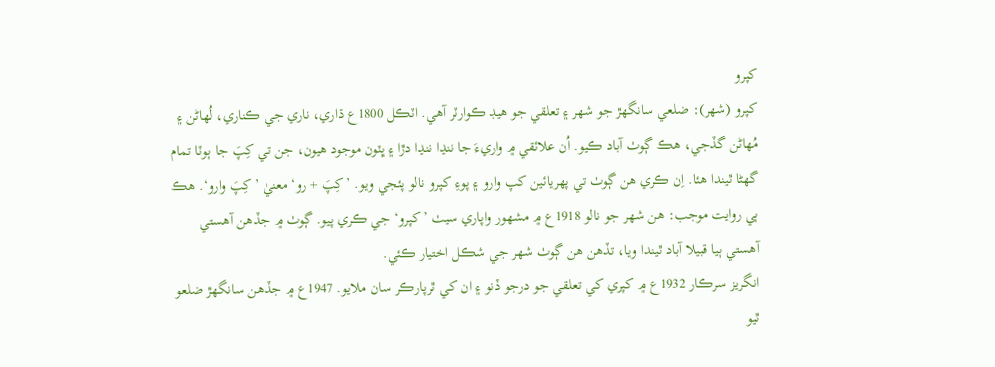کپرو
کپرو (شھر): ضلعي سانگهڙ جو شھر ۽ تعلقي جو هيڊ ڪوارٽر آهي. اٽڪل 1800ع ڌاري، ناري جي ڪناري، لُھاڻن ۽ مُھاڻن گڏجي، هڪ ڳوٺ آباد ڪيو. اُن علائقي ۾ واريءَ جا ننڍا ننڍا دڙا ۽ ڀٽون موجود هيون، جن تي کِپَ جا ٻوٽا تمام گهڻا ٿيندا هئا. اِن ڪري هن ڳوٺ تي پھريائين کپ وارو ۽ پوءِ کپرو نالو پئجي ويو. ’کِپَ + رو‘ معنيٰ ’کِپَ وارو‘. هڪ ٻي روايت موجب: هن شھر جو نالو 1918ع ۾ مشھور واپاري سيٺ ’کپرو‘ جي ڪري پيو. ڳوٺ ۾ جڏهن آهستي آهستي ٻيا قبيلا آباد ٿيندا ويا، تڏهن هن ڳوٺ شھر جي شڪل اختيار ڪئي.
انگريز سرڪار 1932ع ۾ کپري کي تعلقي جو درجو ڏنو ۽ ان کي ٿرپارڪر سان ملايو. 1947ع ۾ جڏهن سانگهڙ ضلعو ٿيو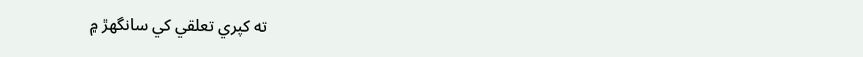ته کپري تعلقي کي سانگهڙ ۾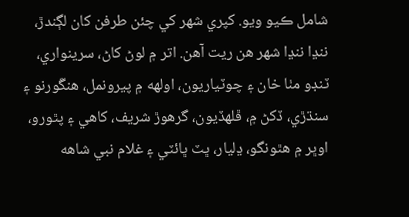شامل ڪيو ويو. کپري شھر کي چئن طرفن کان لڳندڙ، ننڍا ننڍا شھر هن ريت آهن. اتر ۾ لوڻ کاڻ، سرينواري، ٽنڊو مٺا خان ۽ چوٽياريون، اولھه ۾ پيرونمل، هنڱورنو ۽ سنڌڙي، ڏکڻ ۾، ڦلھڏيون، گرهوڙ شريف، کاهي ۽ پٿورو، اوڀر ۾ هٿونگو، ڍليار، ڀٽ ڀائٽي ۽ غلام نبي شاهه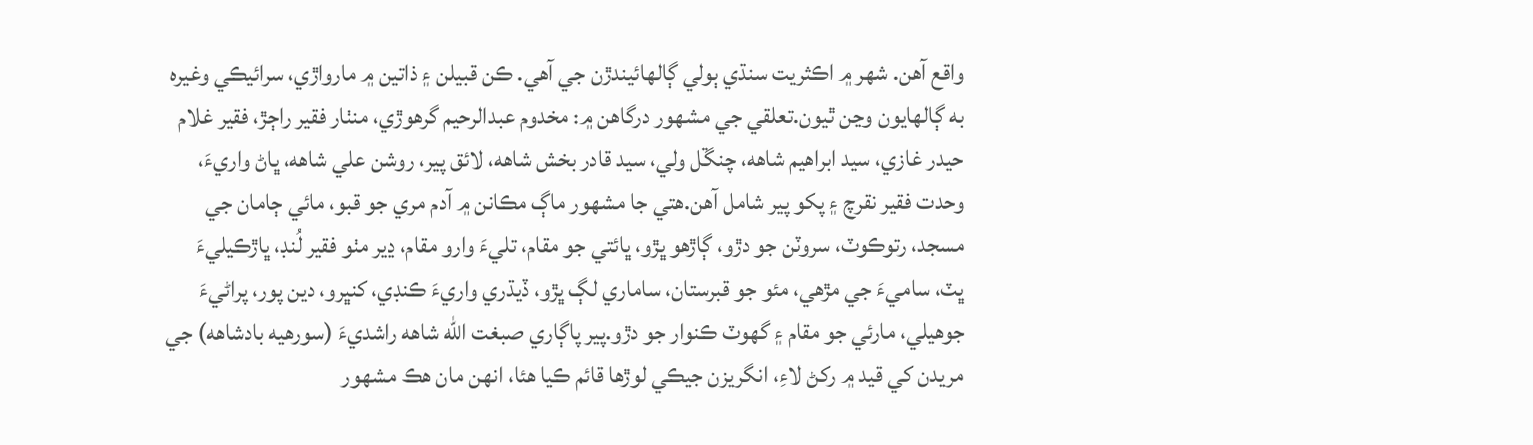واقع آهن. شھر ۾ اڪثريت سنڌي ٻولي ڳالهائيندڙن جي آهي. ڪن قبيلن ۽ ذاتين ۾ مارواڙي، سرائيڪي وغيره به ڳالهايون وڃن ٿيون.تعلقي جي مشھور درگاهن ۾: مخدوم عبدالرحيم گرهوڙي، منٺار فقير راڄڙ، فقير غلام حيدر غازي، سيد ابراهيم شاهه، چنڱل ولي، سيد قادر بخش شاهه، لائق پير، روشن علي شاهه، ڀاڻ واريءَ، وحدت فقير نقرچ ۽ پکو پير شامل آهن.هتي جا مشھور ماڳ مڪانن ۾ آدم مري جو قبو، مائي ڄامان جي مسجد، رتوڪوٽ، سروٽن جو دڙو، ڳاڙهو ڀڙو، ڀائتي جو مقام، تليءَ وارو مقام، ڍير مٺو فقير لُنڊ، ڀاڙڪيليءَ ڀٽ، ساميءَ جي مڙهي، مئو جو قبرستان، ساماري لڳ ڀڙو، ڏيڌري واريءَ ڪنڊي، کنڀرو، دين پور، پراڻيءَ جوهيلي، مارئي جو مقام ۽ گهوٽ ڪنوار جو دڙو.پير پاڳاري صبغت الله شاهه راشديءَ (سورهيه بادشاهه) جي مريدن کي قيد ۾ رکڻ لاءِ، انگريزن جيڪي لوڙها قائم ڪيا هئا، انهن مان هڪ مشھور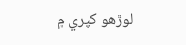لوڙهو کپري ۾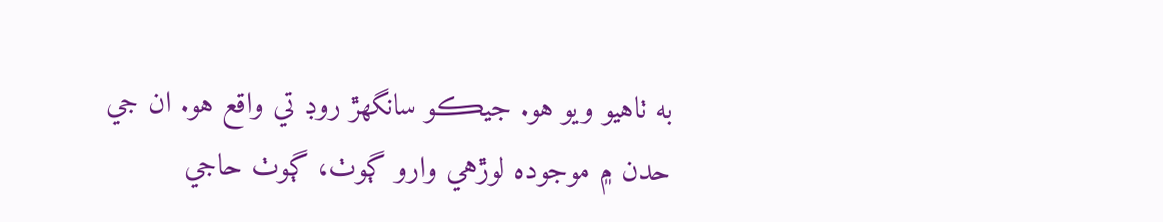به ٺاهيو ويو هو. جيڪو سانگهڙ روڊ تي واقع هو. ان جي حدن ۾ موجوده لوڙهي وارو ڳوٺ، ڳوٺ حاجي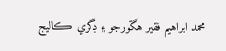محمد ابراهيم فقير هڱورجو ۽ ڊگري ڪاليج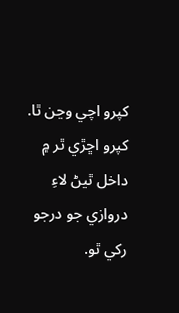کپرو اچي وڃن ٿا. کپرو اڇڙي ٿر ۾ داخل ٿيڻ لاءِ دروازي جو درجو رکي ٿو.